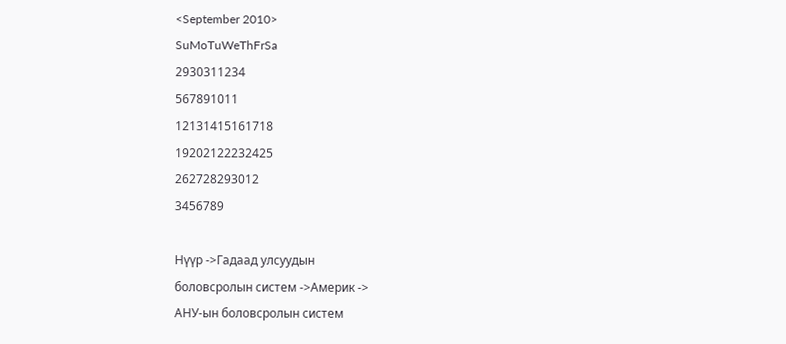<September 2010>
SuMoTuWeThFrSa
2930311234
567891011
12131415161718
19202122232425
262728293012
3456789

Нүүр ->Гадаад улсуудын
боловсролын систем ->Америк ->
АНУ-ын боловсролын систем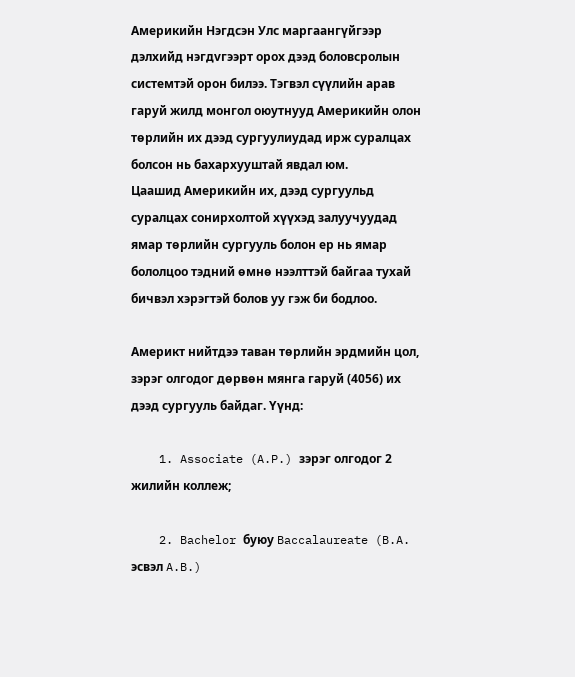Америкийн Нэгдсэн Улс маргаангүйгээр дэлхийд нэгдvгээрт орох дээд боловсролын системтэй орон билээ. Тэгвэл сүүлийн арав гаруй жилд монгол оюутнууд Америкийн олон төрлийн их дээд сургуулиудад ирж суралцах болсон нь бахархууштай явдал юм.
Цаашид Америкийн их, дээд сургуульд суралцах сонирхолтой хүүхэд залуучуудад ямар төрлийн сургууль болон ер нь ямар бололцоо тэдний өмнө нээлттэй байгаа тухай бичвэл хэрэгтэй болов уу гэж би бодлоо.

Америкт нийтдээ таван төрлийн эрдмийн цол, зэрэг олгодог дөрвөн мянга гаруй (4056) их дээд сургууль байдаг. Үүнд:

    1. Associate (A.P.) зэрэг олгодог 2 жилийн коллеж;

    2. Bachelor буюу Baccalaureate (B.A. эсвэл A.B.)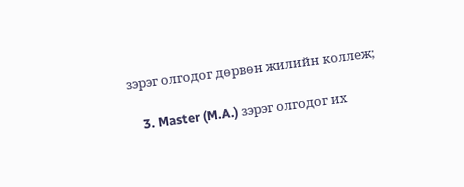зэрэг олгодог дөрвөн жилийн коллеж;

    3. Master (M.A.) зэрэг олгодог их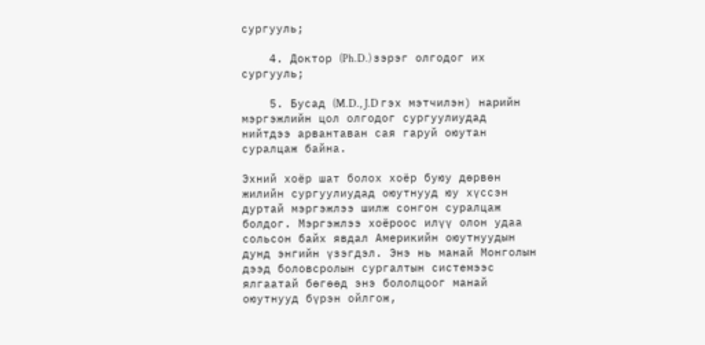сургууль;

    4. Доктор (Ph.D.) зэрэг олгодог их сургууль;

    5. Бусад (M.D., J.D гэх мэтчилэн) нарийн мэргэжлийн цол олгодог сургуулиудад нийтдээ арвантаван сая гаруй оюутан суралцаж байна.

Эхний хоёр шат болох хоёр буюу дөрвөн жилийн сургуулиудад оюутнууд юу хүссэн дуртай мэргэжлээ шилж сонгон суралцаж болдог. Мэргэжлээ хоёроос илүү олон удаа сольсон байх явдал Америкийн оюутнуудын дунд энгийн үзэгдэл. Энэ нь манай Монголын дээд боловсролын сургалтын системээс ялгаатай бөгөөд энэ бололцоог манай оюутнууд бүрэн ойлгож,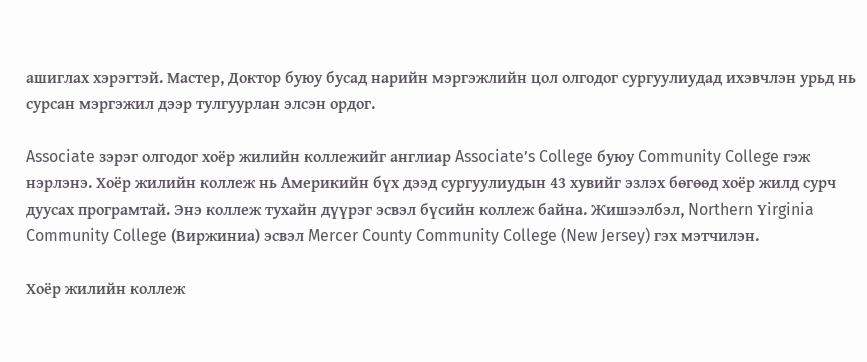ашиглах хэрэгтэй. Мастер, Доктор буюу бусад нарийн мэргэжлийн цол олгодог сургуулиудад ихэвчлэн урьд нь сурсан мэргэжил дээр тулгуурлан элсэн ордог.

Associate зэрэг олгодог хоёр жилийн коллежийг англиар Associate’s College буюу Community College гэж нэрлэнэ. Хоёр жилийн коллеж нь Америкийн бүх дээд сургуулиудын 43 хувийг эзлэх бөгөөд хоёр жилд сурч дуусах програмтай. Энэ коллеж тухайн дүүрэг эсвэл бүсийн коллеж байна. Жишээлбэл, Northern Үirginia Community College (Виржиниа) эсвэл Mercer County Community College (New Jersey) гэх мэтчилэн.

Хоёр жилийн коллеж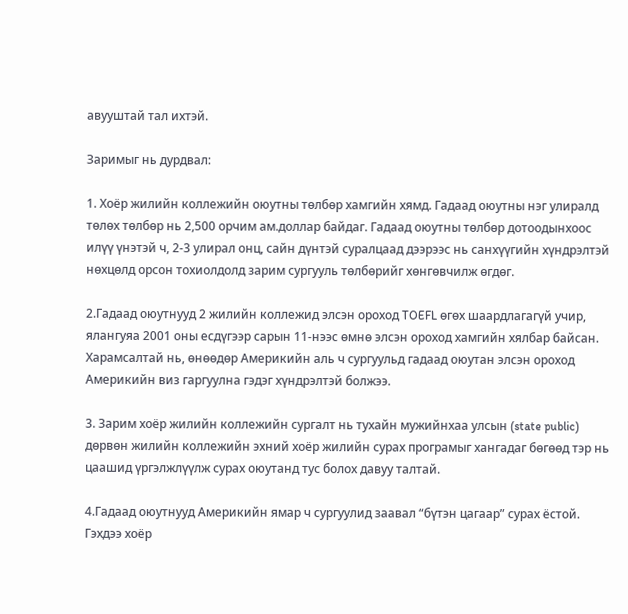авууштай тал ихтэй.

Заримыг нь дурдвал:

1. Хоёр жилийн коллежийн оюутны төлбөр хамгийн хямд. Гадаад оюутны нэг улиралд төлөх төлбөр нь 2,500 орчим ам.доллар байдаг. Гадаад оюутны төлбөр дотоодынхоос илүү үнэтэй ч, 2-3 улирал онц, сайн дүнтэй суралцаад дээрээс нь санхүүгийн хүндрэлтэй нөхцөлд орсон тохиолдолд зарим сургууль төлбөрийг хөнгөвчилж өгдөг.

2.Гадаад оюутнууд 2 жилийн коллежид элсэн ороход TOEFL өгөх шаардлагагүй учир, ялангуяа 2001 оны есдүгээр сарын 11-нээс өмнө элсэн ороход хамгийн хялбар байсан. Харамсалтай нь, өнөөдөр Америкийн аль ч сургуульд гадаад оюутан элсэн ороход Америкийн виз гаргуулна гэдэг хүндрэлтэй болжээ.

3. Зарим хоёр жилийн коллежийн сургалт нь тухайн мужийнхаа улсын (state public) дөрвөн жилийн коллежийн эхний хоёр жилийн сурах програмыг хангадаг бөгөөд тэр нь цаашид үргэлжлүүлж сурах оюутанд тус болох давуу талтай.

4.Гадаад оюутнууд Америкийн ямар ч сургуулид заавал “бүтэн цагаар” сурах ёстой. Гэхдээ хоёр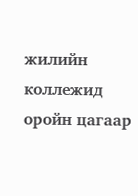жилийн коллежид оройн цагаар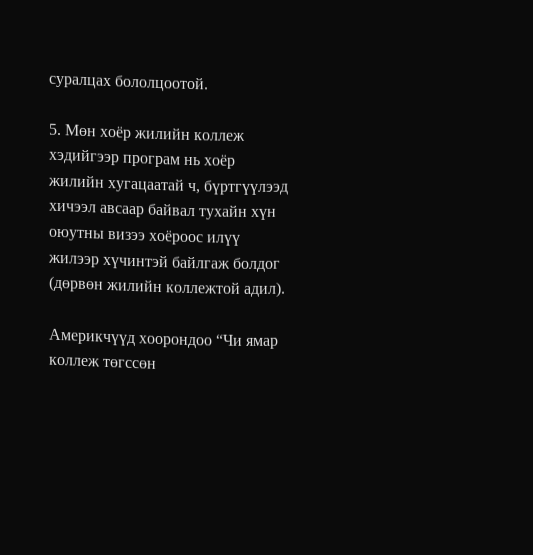суралцах бололцоотой.

5. Мөн хоёр жилийн коллеж хэдийгээр програм нь хоёр жилийн хугацаатай ч, бүртгүүлээд хичээл авсаар байвал тухайн хүн оюутны визээ хоёроос илүү жилээр хүчинтэй байлгаж болдог (дөрвөн жилийн коллежтой адил).

Америкчүүд хоорондоо “Чи ямар коллеж төгссөн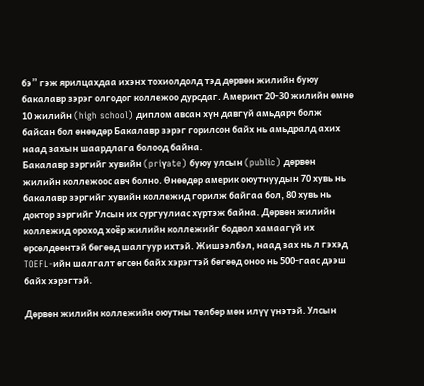бэ” гэж ярилцахдаа ихэнх тохиолдолд тэд дөрвөн жилийн буюу бакалавр зэрэг олгодог коллежоо дурсдаг. Америкт 20-30 жилийн өмнө 10 жилийн (high school) диплом авсан хүн давгүй амьдарч болж байсан бол өнөөдөр Бакалавр зэрэг горилсон байх нь амьдралд ахих наад захын шаардлага болоод байна.
Бакалавр зэргийг хувийн (priүate) буюу улсын (public) дөрвөн жилийн коллежоос авч болно. Өнөөдөр америк оюутнуудын 70 хувь нь бакалавр зэргийг хувийн коллежид горилж байгаа бол, 80 хувь нь доктор зэргийг Улсын их сургуулиас хүртэж байна. Дөрвөн жилийн коллежид ороход хоёр жилийн коллежийг бодвол хамаагүй их өрсөлдөөнтэй бөгөөд шалгуур ихтэй. Жишээлбэл, наад зах нь л гэхэд TOEFL-ийн шалгалт өгсөн байх хэрэгтэй бөгөөд оноо нь 500-гаас дээш байх хэрэгтэй.

Дөрвөн жилийн коллежийн оюутны төлбөр мөн илүү үнэтэй. Улсын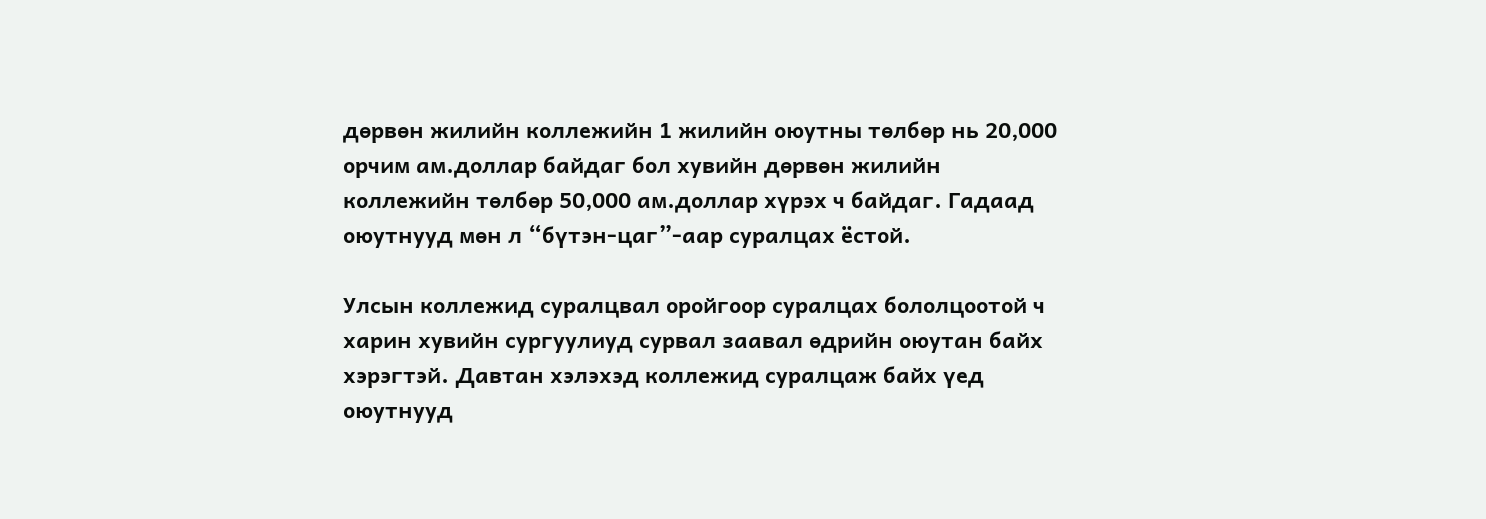дөрвөн жилийн коллежийн 1 жилийн оюутны төлбөр нь 20,000 орчим ам.доллар байдаг бол хувийн дөрвөн жилийн коллежийн төлбөр 50,000 ам.доллар хүрэх ч байдаг. Гадаад оюутнууд мөн л “бүтэн-цаг”-аар суралцах ёстой.

Улсын коллежид суралцвал оройгоор суралцах бололцоотой ч харин хувийн сургуулиуд сурвал заавал өдрийн оюутан байх хэрэгтэй. Давтан хэлэхэд коллежид суралцаж байх үед оюутнууд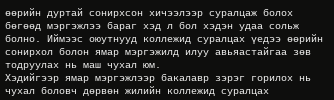өөрийн дуртай сонирхсон хичээлээр суралцаж болох бөгөөд мэргэжлээ бараг хэд л бол хэдэн удаа сольж болно. Иймээс оюутнууд коллежид суралцах үедээ өөрийн сонирхол болон ямар мэргэжилд илуу авьяастайгаа зөв тодруулах нь маш чухал юм.
Хэдийгээр ямар мэргэжлээр бакалавр зэрэг горилох нь чухал боловч дөрвөн жилийн коллежид суралцах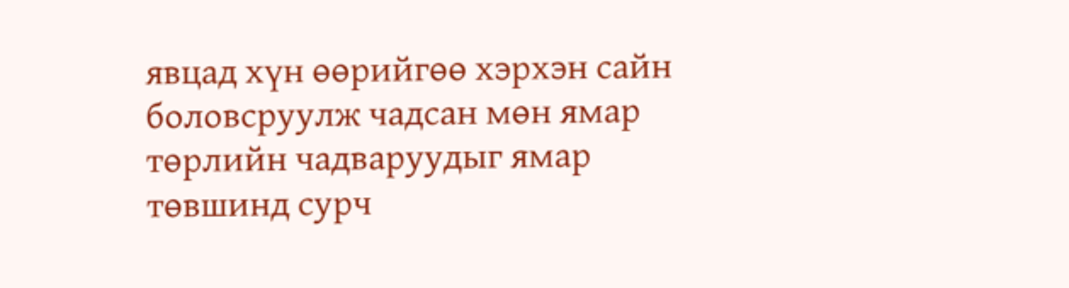явцад хүн өөрийгөө хэрхэн сайн боловсруулж чадсан мөн ямар төрлийн чадваруудыг ямар төвшинд сурч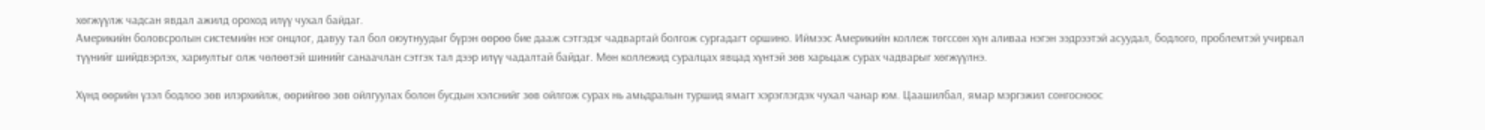хөгжүүлж чадсан явдал ажилд ороход илүү чухал байдаг.
Америкийн боловсролын системийн нэг онцлог, давуу тал бол оюутнуудыг бүрэн өөрөө бие дааж сэтгэдэг чадвартай болгож сургадагт оршино. Иймээс Америкийн коллеж төгссөн хүн аливаа нэгэн ээдрээтэй асуудал, бодлого, проблемтэй учирвал түүнийг шийдвэрлэх, хариултыг олж чөлөөтэй шинийг санаачлан сэтгэх тал дээр илүү чадалтай байдаг. Мөн коллежид суралцах явцад хүнтэй зөв харьцаж сурах чадварыг хөгжүүлнэ.

Хүнд өөрийн үзэл бодлоо зөв илэрхийлж, өөрийгөө зөв ойлгуулах болон бусдын хэлснийг зөв ойлгож сурах нь амьдралын туршид ямагт хэрэглэгдэх чухал чанар юм. Цаашилбал, ямар мэргэжил сонгосноос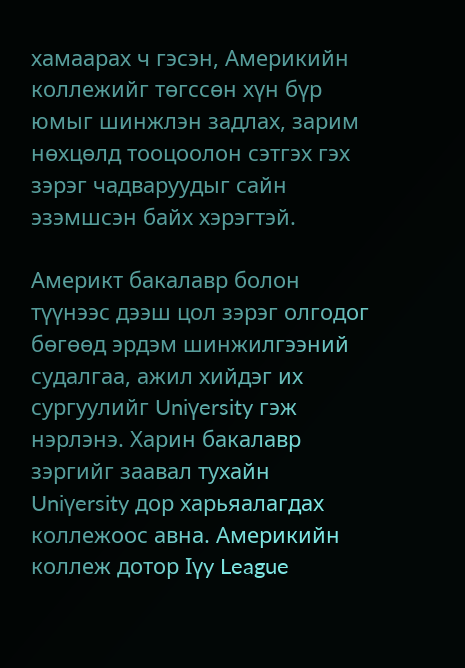хамаарах ч гэсэн, Америкийн коллежийг төгссөн хүн бүр юмыг шинжлэн задлах, зарим нөхцөлд тооцоолон сэтгэх гэх зэрэг чадваруудыг сайн эзэмшсэн байх хэрэгтэй.

Америкт бакалавр болон түүнээс дээш цол зэрэг олгодог бөгөөд эрдэм шинжилгээний судалгаа, ажил хийдэг их сургуулийг Uniүersity гэж нэрлэнэ. Харин бакалавр зэргийг заавал тухайн Uniүersity дор харьяалагдах коллежоос авна. Америкийн коллеж дотор Iүy League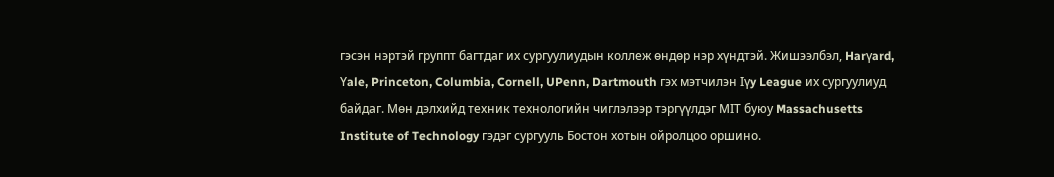гэсэн нэртэй группт багтдаг их сургуулиудын коллеж өндөр нэр хүндтэй. Жишээлбэл, Harүard, Үale, Princeton, Columbia, Cornell, UPenn, Dartmouth гэх мэтчилэн Iүy League их сургуулиуд байдаг. Мөн дэлхийд техник технологийн чиглэлээр тэргүүлдэг МIT буюу Massachusetts Institute of Technology гэдэг сургууль Бостон хотын ойролцоо оршино.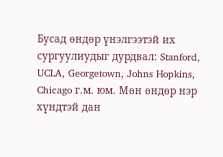Бусад өндөр үнэлгээтэй их сургуулиудыг дурдвал: Stanford, UCLA, Georgetown, Johns Hopkins, Chicago г.м. юм. Мөн өндөр нэр хүндтэй дан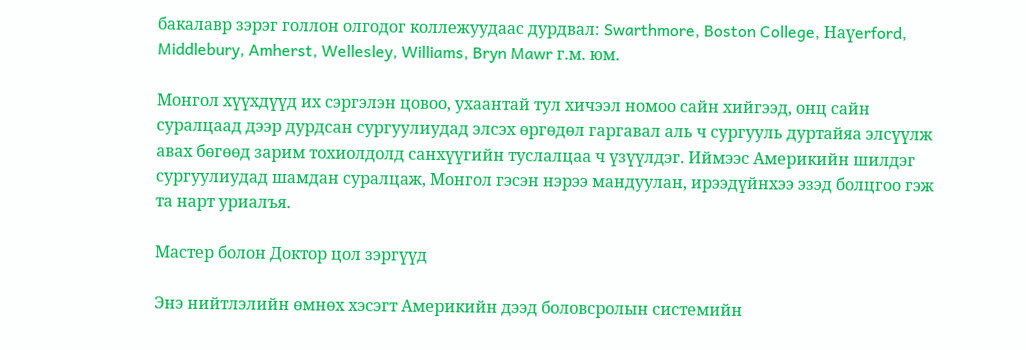бакалавр зэрэг голлон олгодог коллежуудаас дурдвал: Swarthmore, Boston College, Haүerford, Middlebury, Amherst, Wellesley, Williams, Bryn Mawr г.м. юм.

Монгол хүүхдүүд их сэргэлэн цовоо, ухаантай тул хичээл номоо сайн хийгээд, онц сайн суралцаад дээр дурдсан сургуулиудад элсэх өргөдөл гаргавал аль ч сургууль дуртайяа элсүүлж авах бөгөөд зарим тохиолдолд санхүүгийн туслалцаа ч үзүүлдэг. Иймээс Америкийн шилдэг сургуулиудад шамдан суралцаж, Монгол гэсэн нэрээ мандуулан, ирээдүйнхээ эзэд болцгоо гэж та нарт уриалъя.

Мастер болон Доктор цол зэргүүд

Энэ нийтлэлийн өмнөх хэсэгт Америкийн дээд боловсролын системийн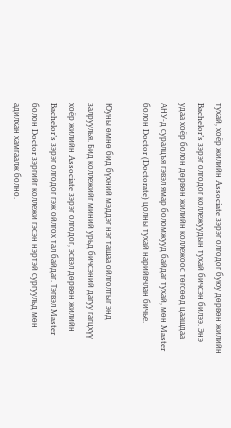тухай, хоёр жилийн Associate зэрэг олгодог буюу дөрвөн жилийн Bachelor’s зэрэг олгодог коллежуудын тухай бичсэн билээ. Энэ удаа хоёр болон дөрвөн жилийн коллежоос төгсөөд цаашдаа АНУ-д суралцъя гэвэл ямар боломжууд байдаг тухай, мөн Master болон Doctor (Doctorate) цолны тухай нарийвчлан бичье.

Юуны өмнө бид бүхний мэддэг нэг ташаа ойлголтыг энд залруулья. Бид коллежийг миний урьд бичсэний дагуу гагцхүү хоёр жилийн Associate зэрэг олгодог, эсвэл дөрвөн жилийн Bachelor’s зэрэг олгодог гэж ойлгох тал байдаг. Тэгвэл Master болон Doctor зэргийг коллежи гэсэн нэртэй сургуульд мөн адилхан хамгаалж болно.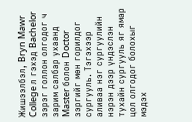Жишээлбэл, Bryn Mawr College л гэхэд Bachelor зэрэг голлон олгодог ч зарим салбар ухаанд Master болон Doctor зэргийг мөн горилдог сургууль. Тэгэхээр аливаа нэг сургуулийн нэрэн дээр үндэслэн тухайн сургууль яг ямар цол олгодог болохыг мэдэх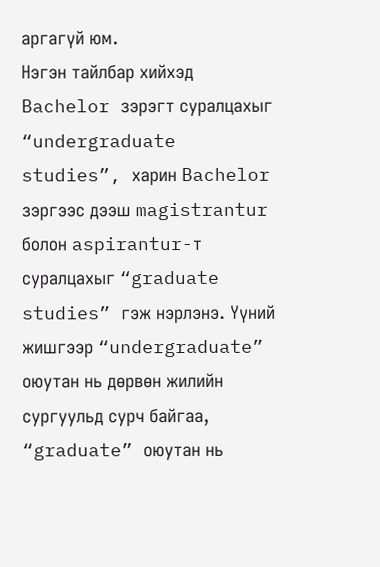аргагүй юм.
Нэгэн тайлбар хийхэд Bachelor зэрэгт суралцахыг “undergraduate studies”, харин Bachelor зэргээс дээш magistrantur болон aspirantur-т суралцахыг “graduate studies” гэж нэрлэнэ. Үүний жишгээр “undergraduate” оюутан нь дөрвөн жилийн сургуульд сурч байгаа, “graduate” оюутан нь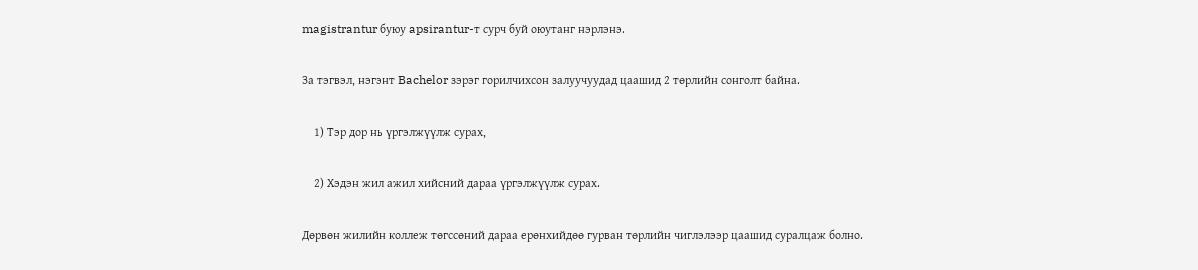magistrantur буюу apsirantur-т сурч буй оюутанг нэрлэнэ.

За тэгвэл, нэгэнт Bachelor зэрэг горилчихсон залуучуудад цаашид 2 төрлийн сонголт байна.

    1) Тэр дор нь үргэлжүүлж сурах,

    2) Хэдэн жил ажил хийсний дараа үргэлжүүлж сурах.

Дөрвөн жилийн коллеж төгссөний дараа ерөнхийдөө гурван төрлийн чиглэлээр цаашид суралцаж болно.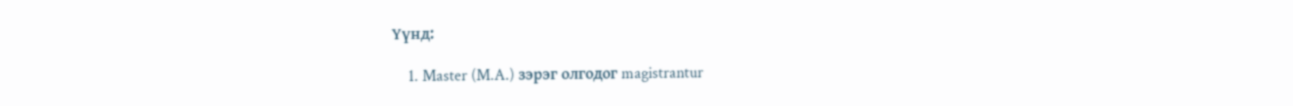Үүнд:

    1. Master (M.A.) зэрэг олгодог magistrantur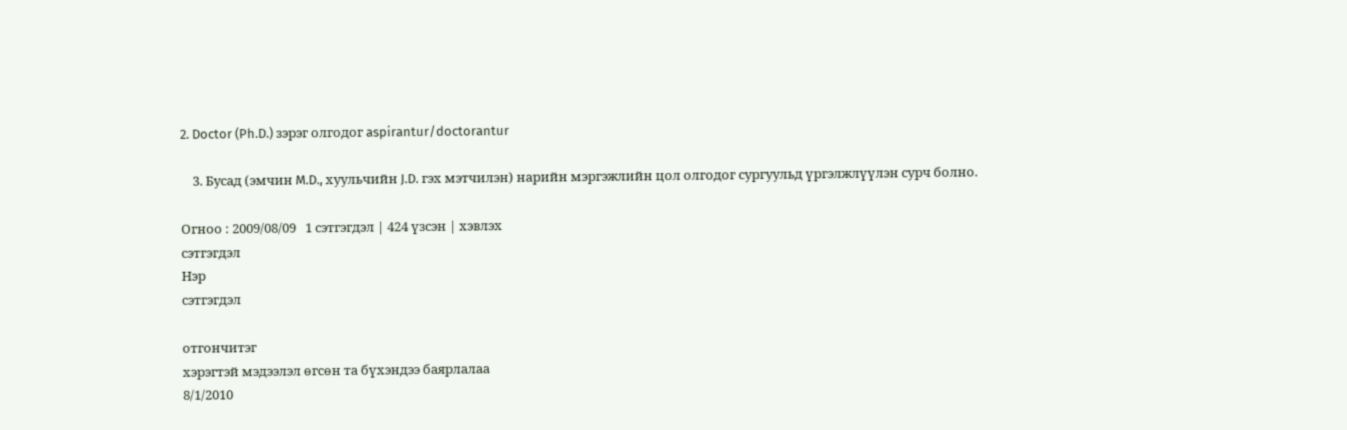2. Doctor (Ph.D.) зэрэг олгодог aspirantur/doctorantur

    3. Бусад (эмчин M.D., хуульчийн J.D. гэх мэтчилэн) нарийн мэргэжлийн цол олгодог сургуульд үргэлжлүүлэн сурч болно.

Огноо : 2009/08/09   1 сэтгэгдэл | 424 үзсэн | хэвлэх
сэтгэгдэл
Нэр
сэтгэгдэл

отгончитэг
хэрэгтэй мэдээлэл өгсөн та бүхэндээ баярлалаа
8/1/2010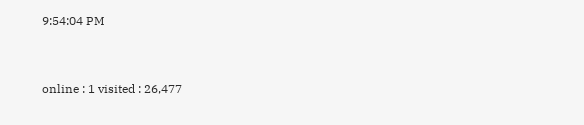9:54:04 PM


online : 1 visited : 26,477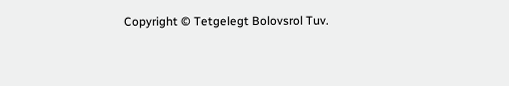Copyright © Tetgelegt Bolovsrol Tuv.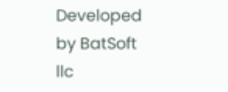Developed by BatSoft llc